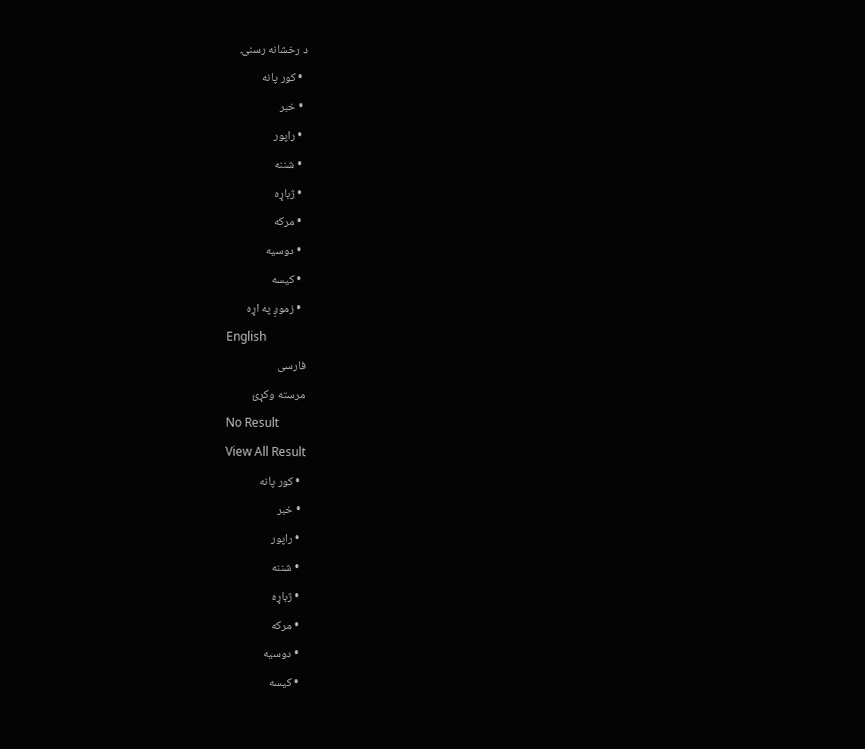د رخشانه رسنۍ
  • کور پانه
  • خبر
  • راپور
  • شننه
  • ژباړه
  • مرکه
  • دوسیه
  • کیسه
  • زموږ په اړه
English
فارسی
مرسته وکړئ
No Result
View All Result
  • کور پانه
  • خبر
  • راپور
  • شننه
  • ژباړه
  • مرکه
  • دوسیه
  • کیسه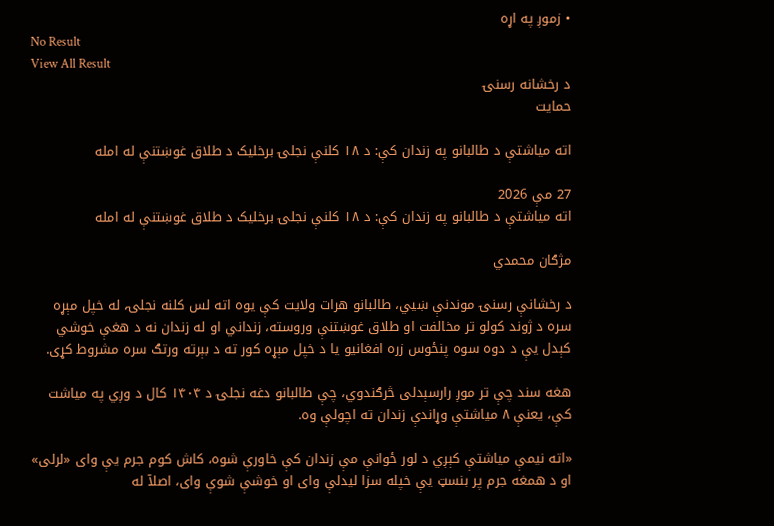• زموږ په اړه
No Result
View All Result
د رخشانه رسنۍ
حمایت

اته میاشتې د طالبانو په زندان کې: د ۱۸ کلنې نجلۍ برخلیک د طلاق غوښتنې له امله

27 مې 2026
اته میاشتې د طالبانو په زندان کې: د ۱۸ کلنې نجلۍ برخلیک د طلاق غوښتنې له امله

مژګان محمدي

د رخشانې رسنۍ موندنې ښيي، طالبانو هرات ولایت کې یوه اته لس کلنه نجلۍ، له خپل مېړه سره د ژوند کولو تر مخالفت او طلاق غوښتنې وروسته، زنداني او له زندان نه د هغې خوشي کېدل یې د دوه سوه پنځوس زره افغانیو یا د خپل مېړه کور ته د بېرته ورتګ سره مشروط کړی.

هغه سند چې تر موږ رارسېدلی څرګندوي، چې طالبانو دغه نجلۍ د ۱۴۰۴ کال د وږي په میاشت کې، یعنې ۸ میاشتې وړاندې زندان ته اچولې وه.

«اته نیمې میاشتې کېږي د لور ځوانې مې زندان کې خاورې شوه، کاش کوم جرم یې وای «لرلی» او د همغه جرم پر بنسټ یې خپله سزا لیدلې وای او خوشې شوې وای، اصلآ له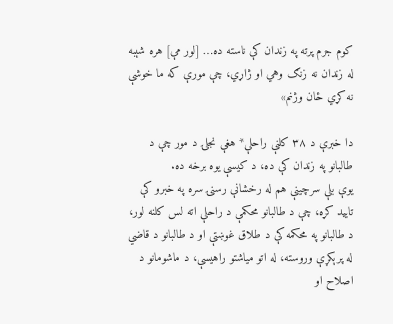کوم جرم پرته په زندان کې ناسته ده… [لور مې] هره شېبه له زندان نه زنګ وهي او ژاړي، چې مورې که ما خوشې نه کړي ځان وژنم»

دا خبرې د ۳۸ کلنې راحلې* هغې نجلۍ د مور چې د طالبانو په زندان کې ده، د کیسې یوه برخه ده.
یوې بلې سرچینې هم له رخشانې رسنۍ سره په خبرو کې تایید کړه، چې د طالبانو محکمې د راحلې اته لس کلنه لور، د طالبانو په محکمه کې د طلاق غوښتې او د طالبانو د قاضي له پرېکړې وروسته، له اتو میاشتو راهیسې، د ماشومانو د اصلاح او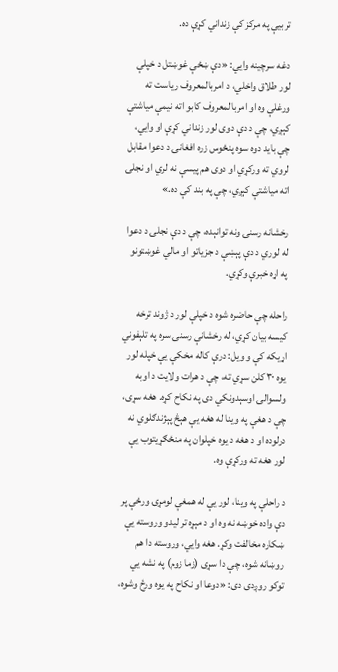تربیې په مرکز کې زنداني کړې ده.

دغه سرچینه وايي: «دې ښځې غوښتل د خپلې لور طلاق واخلي، د امربالمعروف ریاست ته ورغلې وه او امربالمعروف کابو اته نیمې میاشتې کېږي، چې د دې دوی لور زنداني کړې او وايي، چې باید دوه سوه پنځوس زره افغانۍ د دعوا مقابل لروي ته ورکړي او دوی هم پیسې نه لري او نجلۍ اته میاشتې کېږي، چې په بند کې ده.»

رخشانه رسنۍ ونه توانېده، چې د دې نجلۍ د دعوا له لوري د دې پېښې د جزیاتو او مالي غوښتونو په اړه خبرې وکړي.

راحله چې حاضره شوه د خپلې لور د ژوند ترخه کیسه بیان کړي، له رخشانې رسنۍ سره په تلېفوني اړیکه کې و ویل: درې کاله مخکې یې خپله لور یوه ۳۰ کلن سړي ته، چې د هرات ولایت د اوبه ولسوالۍ اوسېدونکي دی په نکاح کړه. هغه سړی، چې د هغې په وینا له هغه یې هېڅ پېژندګلوي نه درلوده او د هغه د یوه خپلوان په منځګړیتوب یې لور هغه ته ورکړې وه.

د راحلې په وینا، لور یې له همغې لومړۍ ورځې پر دې واده خوښه نه وه او د مېړه تر لیدو وروسته یې ښکاره مخالفت وکړ. هغه وايي، وروسته دا هم روښانه شوه، چې دا سړی (زما زوم) په نشه يي توکو روږدی دی: «دوعا او نکاح په یوه ورځ وشوه،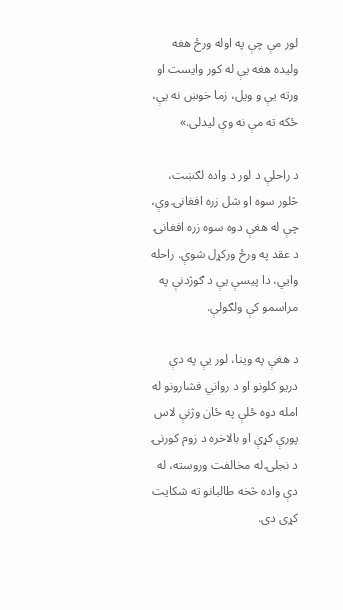لور مې چې په اوله ورځ هغه ولیده هغه یې له کور وایست او ورته یې و ویل، زما خوښ نه یې، ځکه ته مې نه وې لیدلی.»

د راحلې د لور د واده لګښت، څلور سوه او شل زره افغانۍ وې، چې له هغې دوه سوه زره افغانۍ د عقد په ورځ ورکړل شوې. راحله وايي، دا پيسې یې د ګوژدنې په مراسمو کې ولګولې.

د هغې په وینا، لور یې په دې دریو کلونو او د رواني فشارونو له امله دوه ځلې په ځان وژنې لاس پورې کړې او بالاخره د زوم کورنۍ د نجلۍ له مخالفت وروسته، له دې واده څخه طالبانو ته شکایت کړی دی.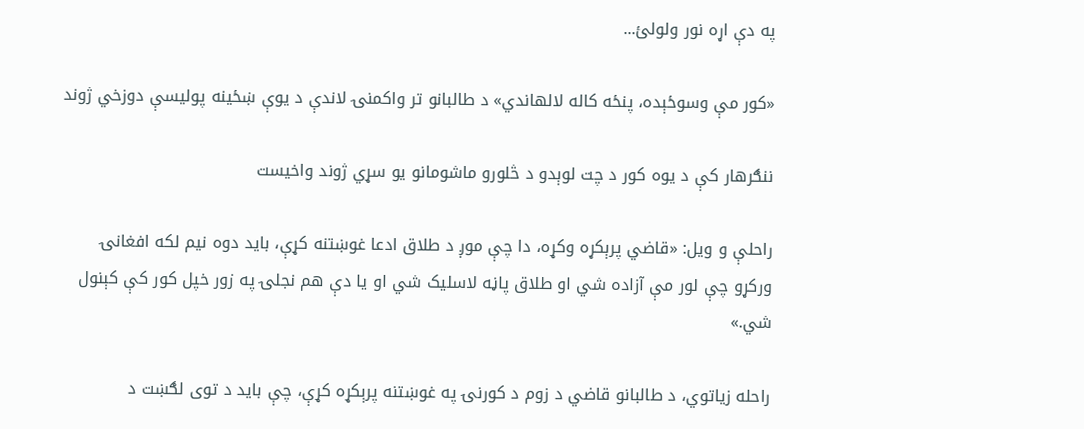په دې اړه نور ولولئ...

«کور مې وسوځېده، پنځه کاله لالهاندي» د طالبانو تر واکمنۍ لاندې د یوې ښځینه پولیسې دوزخي ژوند

ننګرهار کې د یوه کور د چت لوېدو د څلورو ماشومانو یو سړي ژوند واخیست

راحلې و ویل: «قاضي پرېکړه وکړه، دا چې موږ د طلاق ادعا غوښتنه کړې، باید دوه نیم لکه افغانۍ ورکړو چې لور مې آزاده شي او طلاق پاڼه لاسلیک شي او یا دې هم نجلۍ په زور خپل کور کې کېنول شي.»

راحله زیاتوي، د طالبانو قاضي د زوم د کورنۍ په غوښتنه پرېکړه کړې، چې باید د توی لګښت د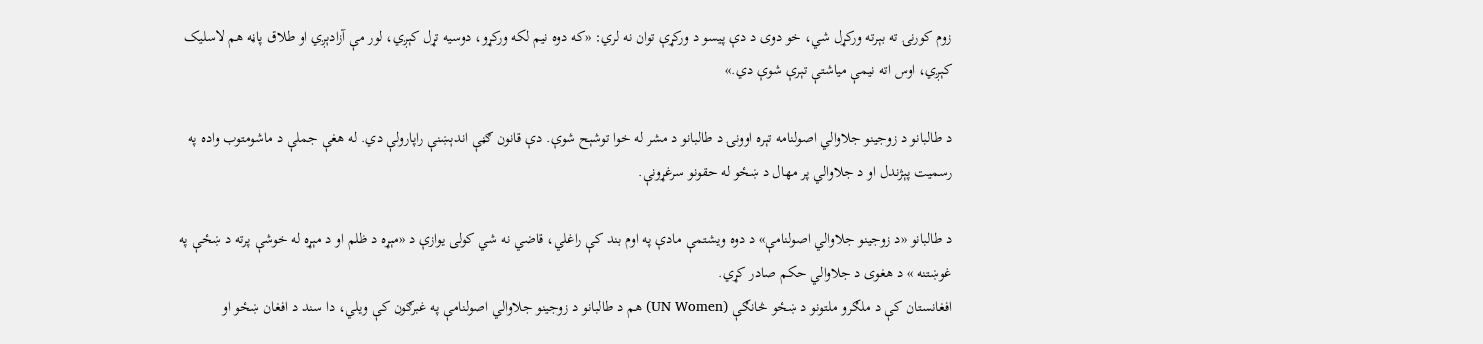زوم کورنۍ ته بېرته ورکړل شي، خو دوی د دې پیسو د ورکړې توان نه لري: «که دوه نیم لکه ورکړو، دوسیه تړل کېږي، لور مې آزادېږي او طلاق پاڼه هم لاسلیک کېږي، اوس اته نیمې میاشتې تېرې شوې دي.»

د طالبانو د زوجینو جلاوالي اصولنامه تېره اوونۍ د طالبانو د مشر له خوا توشېح شوې. دې قانون ګڼې اندېښنې راپارولې دي. له هغې جملې د ماشومتوب واده په رسمیت پېژندل او د جلاوالي پر مهال د ښځو له حقونو سرغړونې.

د طالبانو «د زوجینو جلاوالي اصولنامې» د دوه ویشتمې مادې په اوم بند کې راغلي، قاضي نه شي کولی یوازې د «مېړه د ظلم او د مېړه له خوشې پرته د ښځې په غوښتنه » د هغوی د جلاوالي حکم صادر کړي.
افغانستان کې د ملګرو ملتونو د ښځو څانګې (UN Women) هم د طالبانو د زوجینو جلاوالي اصولنامې په غبرګون کې ویلي، دا سند د افغان ښځو او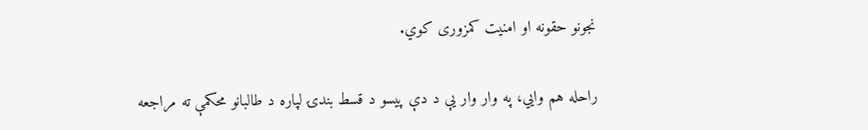نجونو حقونه او امنیت کمزوری کوي.

راحله هم وايي، په وار وار یې د دې پیسو د قسط بندۍ لپاره د طالبانو محکمې ته مراجعه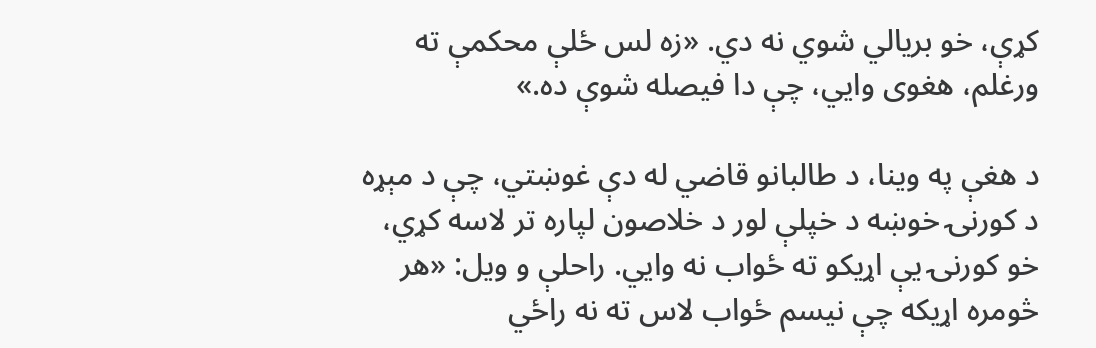کړې، خو بریالي شوي نه دي. «زه لس ځلې محکمې ته ورغلم، هغوی وايي، چې دا فیصله شوې ده.»

د هغې په وینا، د طالبانو قاضي له دې غوښتي، چې د مېړه د کورنۍ خوښه د خپلې لور د خلاصون لپاره تر لاسه کړي، خو کورنۍ یې اړیکو ته ځواب نه وايي. راحلې و ویل: «هر څومره اړیکه چې نیسم ځواب لاس ته نه راځي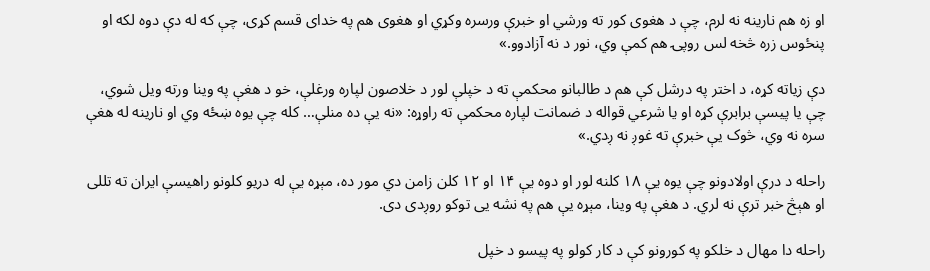او زه هم نارینه نه لرم، چې د هغوی کور ته ورشي او خبرې ورسره وکړي او هغوی هم په خدای قسم کړی، چې که له دې دوه لکه او پنځوس زره څخه لس روپۍ هم کمې وي، نور د نه آزادوو.»

دې زیاته کړه، د اختر په درشل کې هم د طالبانو محکمې ته د خپلې لور د خلاصون لپاره ورغلې، خو د هغې په وینا ورته ویل شوي، چې یا پیسې برابرې کړه او یا شرعي قواله د ضمانت لپاره محکمې ته راوړه: «نه یې ده منلې… کله چې یوه ښځه وي او نارینه له هغې سره نه وي، څوک یې خبرې ته غوږ نه ږدي.»

راحله د درې اولادونو چې یوه یې ۱۸ کلنه لور او دوه یې ۱۴ او ۱۲ کلن زامن دي مور ده، مېړه یې له دریو کلونو راهیسې ایران ته تللی او هېڅ خبر ترې نه لري. د هغې په وینا، مېړه یې هم په نشه يی توکو روږدی دی.

راحله دا مهال د خلکو په کورونو کې د کار کولو په پیسو د خپل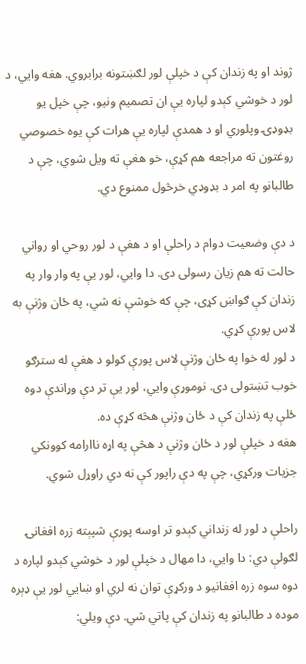ژوند او په زندان کې د خپلې لور لګښتونه برابروي. هغه وايي، د لور د خوشي کېدو لپاره یې ان تصمیم ونیو، چې خپل یو بډوډۍ وپلوري او د همدې لپاره یې هرات کې یوه خصوصي روغتون ته مراجعه هم کړې، خو هغې ته ویل شوي، چې د طالبانو په امر د بډوډي خرڅول ممنوع دي.

د دې وضعیت دوام د راحلې او د هغې د لور روحي او رواني حالت ته هم زیان رسولی دی. دا وايي، لور یې په وار وار په زندان کې ګواښ کړی، چې که خوشې نه شي، په ځان وژنې به لاس پورې کړي.
د لور له خوا په ځان وژنې لاس پورې کولو د هغې له سترګو خوب تښتولی دی. نوموړې وايي، لور یې تر دې وړاندې دوه ځلې په زندان کې د ځان وژنې هڅه کړې ده.
هغه د خپلې لور د ځان وژنې د هڅې په اړه ناارامه کوونکي جزیات ورکړي، چې په دې راپور کې نه دي راوړل شوي.

راحلې د لور له زنداني کېدو تر اوسه پورې شپېته زره افغانۍ لګولې دي: دا وايي، دا مهال د خپلې لور د خوشي کېدو لپاره د دوه سوه زره افغانیو د ورکړې توان نه لري او ښايي لور یې ډېره موده د طالبانو په زندان کې پاتي شي. دې ویلي: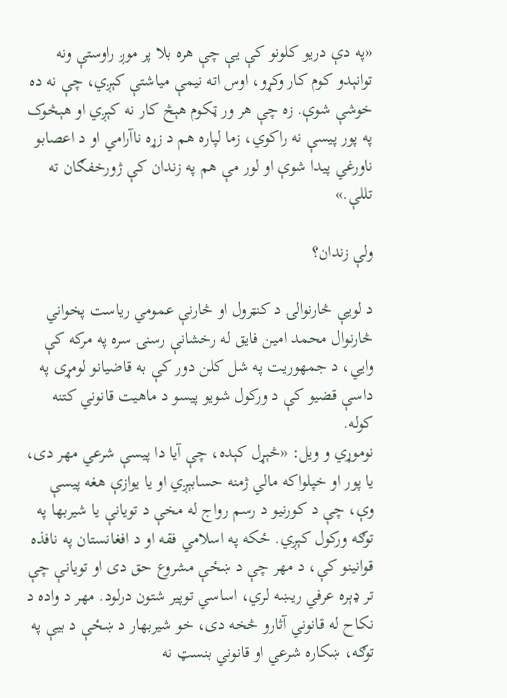«په دې دریو کلونو کې یې چې هره بلا پر موږ راوستې ونه توانېدو کوم کار وکړو، اوس اته نیمې میاشتې کېږي، چې نه ده خوشې شوې. زه چې هر ور ټکوم هېڅ کار نه کېږي او هېڅوک په پور پیسې نه راکوي، زما لپاره هم د زړه ناآرامي او د اعصابو ناورغي پیدا شوې او لور مې هم په زندان کې ژورخفګان ته تللې.»

ولې زندان؟

د لویې څارنوالۍ د کنټرول او څارنې عمومي ریاست پخواني څارنوال محمد امین فایق له رخشانې رسنۍ سره په مرکه کې وايي، د جمهوریت په شل کلن دور کې به قاضیانو لومړی په داسې قضیو کې د ورکول شویو پیسو د ماهیت قانوني کتنه کوله.
نوموړي و ویل: «څېړل کېده، چې آیا دا پیسې شرعي مهر دی، یا پور او خپلواکه مالي ژمنه حسابېږي او یا یوازې هغه پیسې وې، چې د کورنیو د رسم رواج له مخې د تویانې یا شیربها په توګه ورکول کېږي. ځکه په اسلامي فقه او د افغانستان په نافذه قوانینو کې، د مهر چې د ښځې مشروع حق دی او تویانې چې تر ډېره عرفي ریښه لري، اساسي توپیر شتون درلود. مهر د واده د نکاح له قانوني آثارو څخه دی، خو شیربهار د ښځې د بیې په توګه، ښکاره شرعي او قانوني بنسټ نه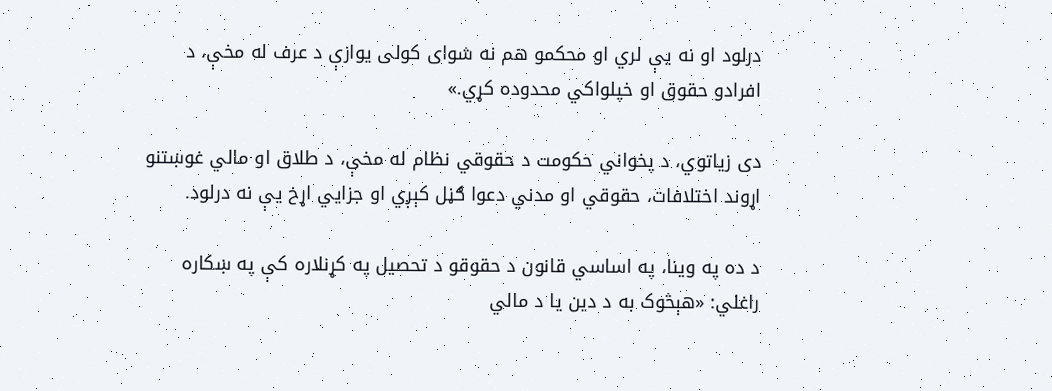درلود او نه یې لري او محکمو هم نه شوای کولی یوازې د عرف له مخې، د افرادو حقوق او خپلواکي محدوده کړي.»

دی زیاتوي، د پخواني حکومت د حقوقي نظام له مخې، د طلاق او مالي غوښتنو اړوند اختلافات، حقوقي او مدني دعوا ګڼل کېږي او جزايي اړخ یې نه درلود.

د ده په وینا، په اساسي قانون د حقوقو د تحصیل په کړنلاره کې په ښکاره راغلي: «هېڅوک به د دین یا د مالي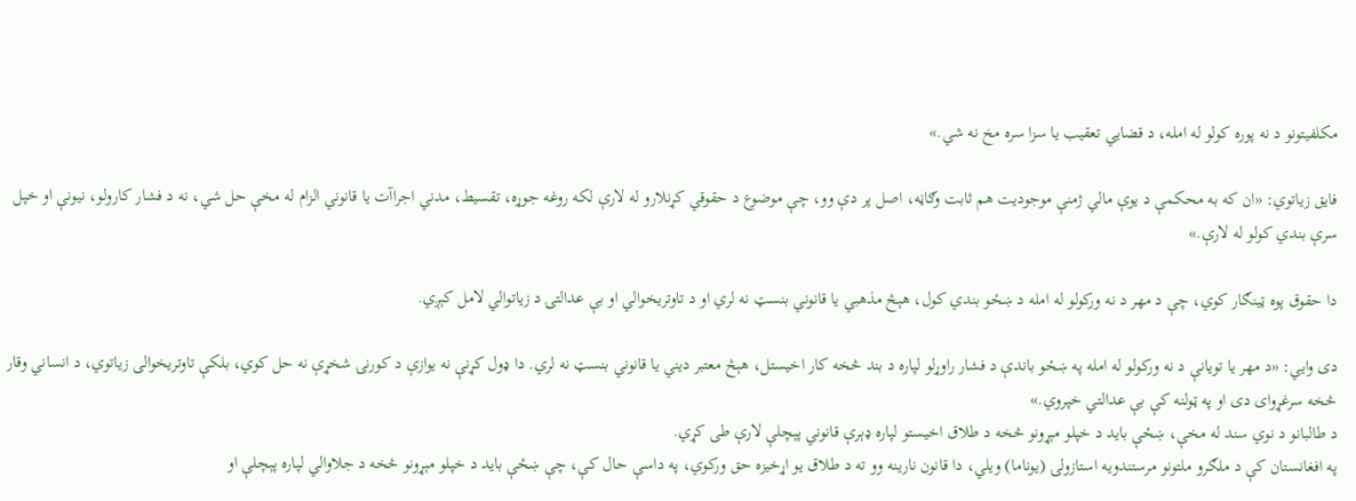مکلفیتونو د نه پوره کولو له امله، د قضايي تعقیب یا سزا سره مخ نه شي.»

فایق زیاتوي: «ان که به محکمې د یوې مالي ژمنې موجودیت هم ثابت وګاڼه، اصل پر دې وو، چې موضوع د حقوقي کړنلارو له لارې لکه روغه جوړه، تقسیط، مدني اجراآت یا قانوني الزام له مخې حل شي، نه د فشار کارولو، نیونې او خپل سرې بندي کولو له لارې.»

دا حقوق پوه ټینګار کوي، چې د مهر د نه ورکولو له امله د ښځو بندي کول، هېڅ مذهبي یا قانوني بنسټ نه لري او د تاوتریخوالي او بې عدالتۍ د زیاتوالي لامل کېږي.

دی وايي: «د مهر یا تویانې د نه ورکولو له امله په ښځو باندې د فشار راوړلو لپاره د بند څخه کار اخیستل، هېڅ معتبر دیني یا قانوني بنسټ نه لري. دا ډول کړنې نه یوازې د کورنۍ شخړې نه حل کوي، بلکې تاوتریخوالی زیاتوي، د انساني وقار څخه سرغړوای دی او په ټولنه کې بې عدالتي خپروي.»
د طالبانو د نوي سند له مخې، ښځې باید د خپلو مېړونو څخه د طلاق اخیستو لپاره ډېرې قانوني پېچلې لارې طی کړي.
په افغانستان کې د ملګرو ملتونو مرستندویه استازولۍ (یوناما) ویلي، دا قانون نارینه وو ته د طلاق یو اړخیزه حق ورکوي، په داسې حال کې، چې ښځې باید د خپلو مېړونو څخه د جلاوالي لپاره پېچلې او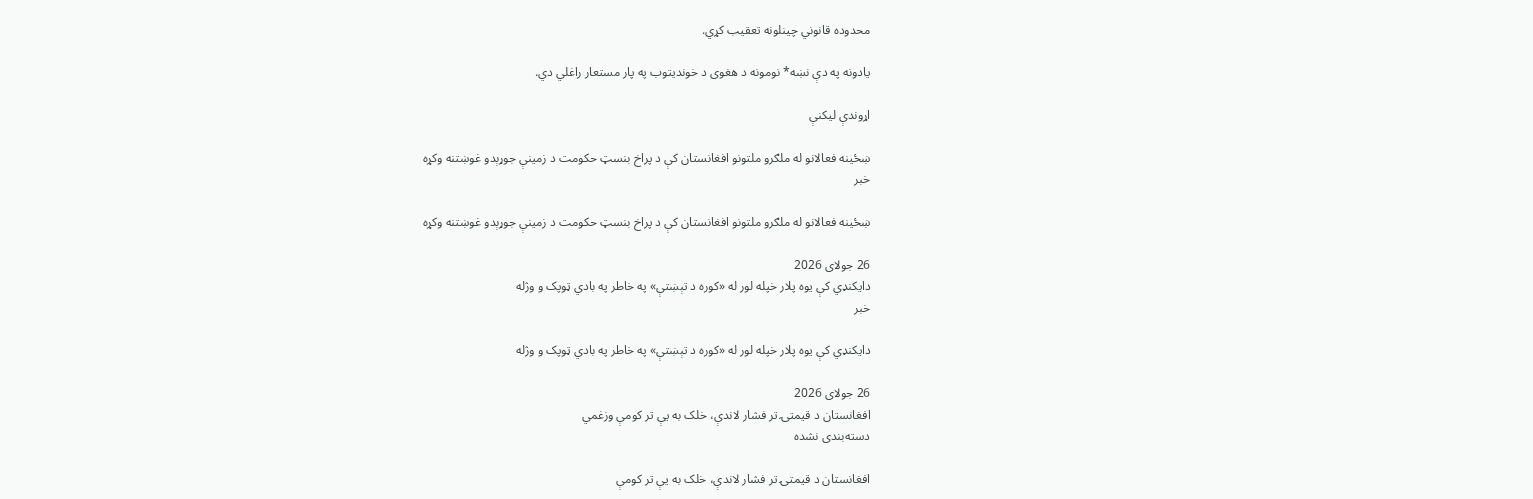محدوده قانوني چینلونه تعقیب کړي.

یادونه په دې نښه* نومونه د هغوی د خوندیتوب په پار مستعار راغلي دي.

اړوندې لیکنې

ښځینه فعالانو له ملګرو ملتونو افغانستان کې د پراخ بنسټ حکومت د زمینې جوړېدو غوښتنه وکړه
خبر

ښځینه فعالانو له ملګرو ملتونو افغانستان کې د پراخ بنسټ حکومت د زمینې جوړېدو غوښتنه وکړه

26 جولای 2026
دایکنډي کې یوه پلار خپله لور له «کوره د تېښتې» په خاطر په بادي ټوپک و وژله
خبر

دایکنډي کې یوه پلار خپله لور له «کوره د تېښتې» په خاطر په بادي ټوپک و وژله

26 جولای 2026
افغانستان د قیمتۍ تر فشار لاندې، خلک به یې تر کومې وزغمي
دسته‌بندی نشده

افغانستان د قیمتۍ تر فشار لاندې، خلک به یې تر کومې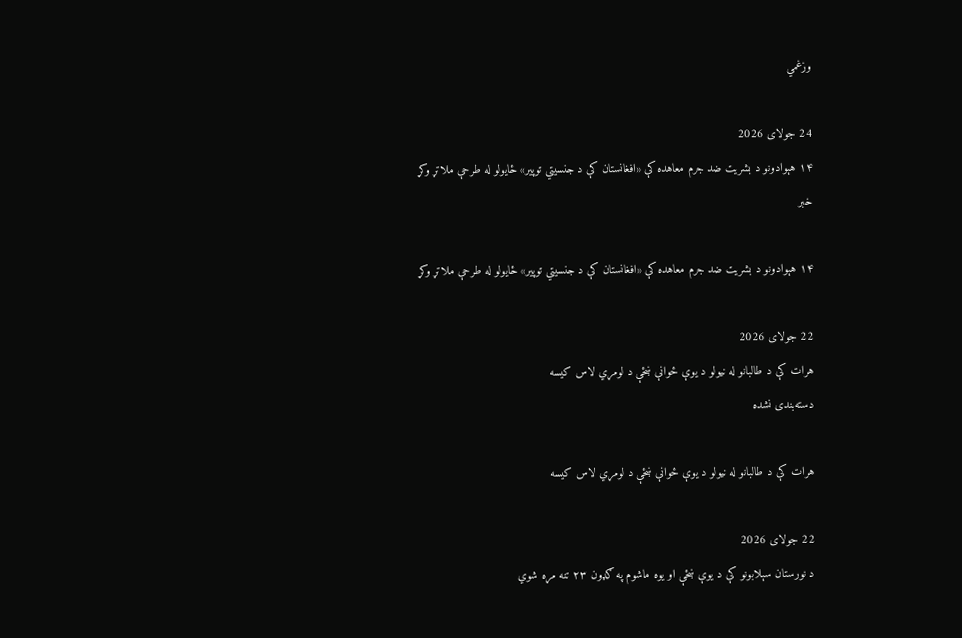وزغمي

24 جولای 2026
۱۴ هېوادونو د بشریت ضد جرم معاهده کې «افغانستان کې د جنسیتي توپیر» ځایولو له طرحې ملاتړ وکړ
خبر

۱۴ هېوادونو د بشریت ضد جرم معاهده کې «افغانستان کې د جنسیتي توپیر» ځایولو له طرحې ملاتړ وکړ

22 جولای 2026
هرات کې د طالبانو له نیولو د یوې ځوانې ښځې د لومړي لاس کیسه
دسته‌بندی نشده

هرات کې د طالبانو له نیولو د یوې ځوانې ښځې د لومړي لاس کیسه

22 جولای 2026
د نورستان سېلابونو کې د یوې ښځې او یوه ماشوم په ګډون ۲۳ تنه مړه شوي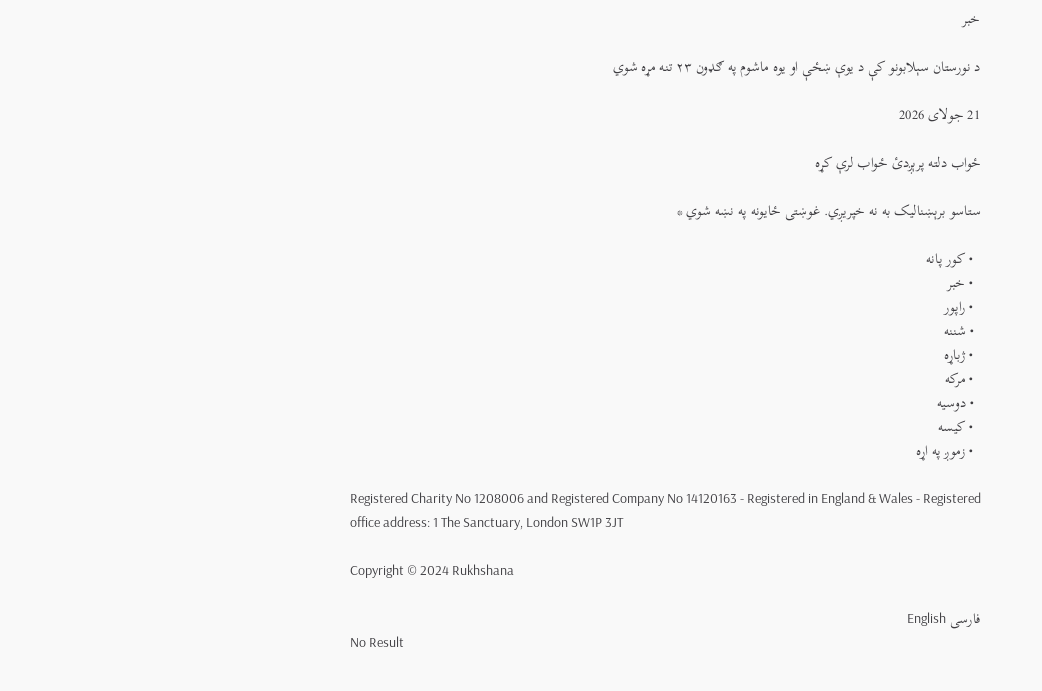خبر

د نورستان سېلابونو کې د یوې ښځې او یوه ماشوم په ګډون ۲۳ تنه مړه شوي

21 جولای 2026

ځواب دلته پرېږدئ ځواب لرې کړه

ستاسو برېښناليک به نه خپريږي. غوښتى ځایونه په نښه شوي *

  • کور پانه
  • خبر
  • راپور
  • شننه
  • ژباړه
  • مرکه
  • دوسیه
  • کیسه
  • زموږ په اړه

Registered Charity No 1208006 and Registered Company No 14120163 - Registered in England & Wales - Registered office address: 1 The Sanctuary, London SW1P 3JT

Copyright © 2024 Rukhshana

فارسی English
No Result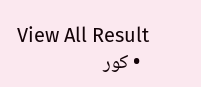View All Result
  • کور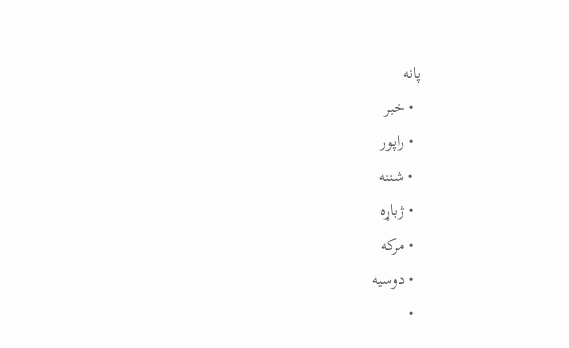پانه
  • خبر
  • راپور
  • شننه
  • ژباړه
  • مرکه
  • دوسیه
  •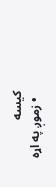کیسه
  • زموږ په اړه